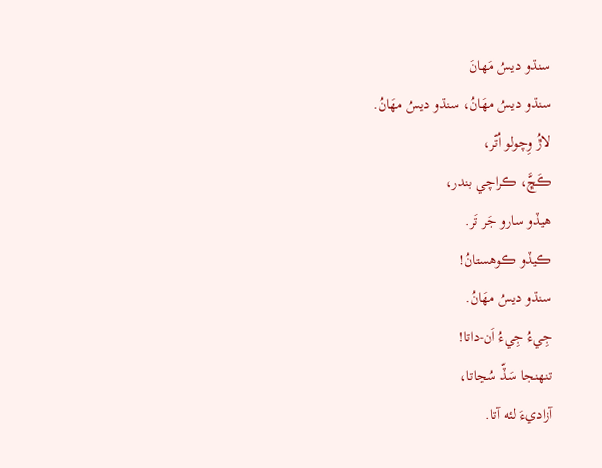سنڌو ديسُ مَهانَ
سنڌو ديسُ مهَانُ، سنڌو ديسُ مهَانُ.
لاڙُ وِچولو اُتّر،
ڪَڇَّ، ڪراچي بندر،
هيڏو سارو جَر تَر.
ڪيڏو ڪوهستانُ!
سنڌو ديسُ مهَانُ.
جِيءُ جِيءُ اَن-داتا!
تنهنجا سَڏّ سُڃاتا،
آزاديءَ لئه آتا.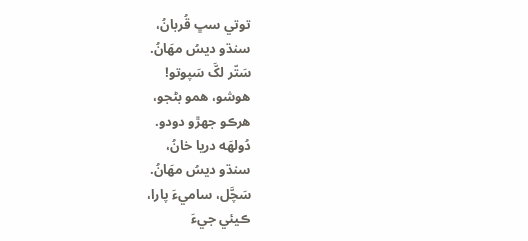توتي سڀ قُربانُ،
سنڌو ديسُ مهَانُ.
سَتّر لکَّ سَپوتو!
هوشو، همو بڻجو،
هرڪو جهڙو دودو.
دُولهَه دريا خانُ،
سنڌو ديسُ مهَانُ.
سَچَّل، ساميءَ پارا،
ڪيئي جيءَ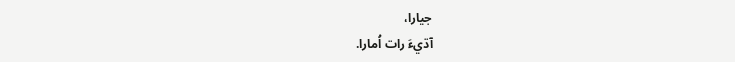جيارا،
آڌيءَ رات اُمارا.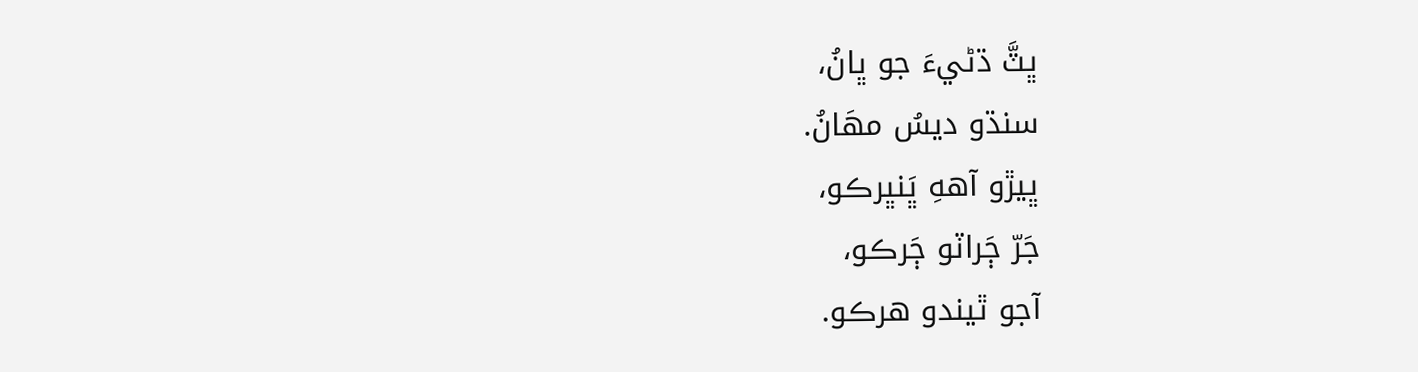ڀٽَّ ڌڻيءَ جو ڀانُ،
سنڌو ديسُ مهَانُ.
ڀيڙو آههِ ڀَنڀرڪو،
جَرّ ڄَراٽو ڄَرڪو،
آجو ٿيندو هرڪو.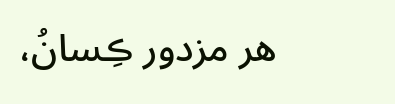هر مزدور ڪِسانُ،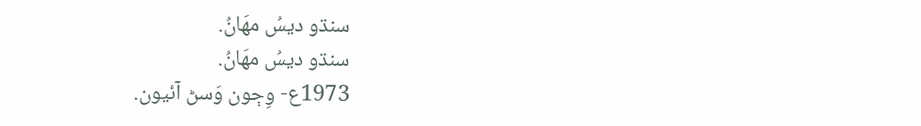سنڌو ديسُ مهَانُ.
سنڌو ديسُ مهَانُ.
1973ع- وِڄون وَسڻ آئيون.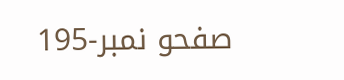صفحو نمبر-195